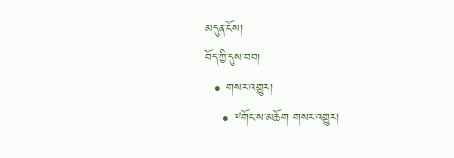མདུན་ངོས།
བོད་ཀྱི་དུས་བབ།
  • གསར་འགྱུར།
    • ༸གོང་ས་མཆོག གསར་འགྱུར།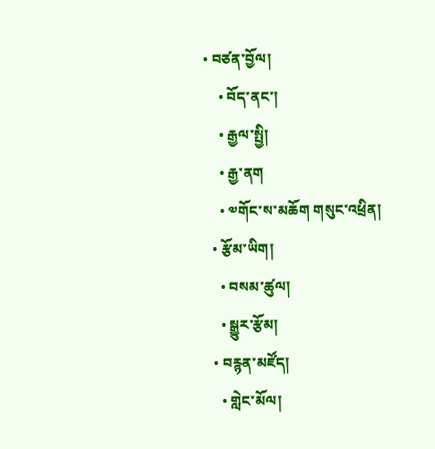• བཙན་བྱོལ།
    • བོད་ནང་།
    • རྒྱལ་སྤྱི།
    • རྒྱ་ནག
    • ༧གོང་ས་མཆོག གསུང་འཕྲིན།
  • རྩོམ་ཡིག།
    • བསམ་ཚུལ།
    • སྒྱུར་རྩོམ།
  • བརྙན་མཛོད།
    • གླེང་མོལ།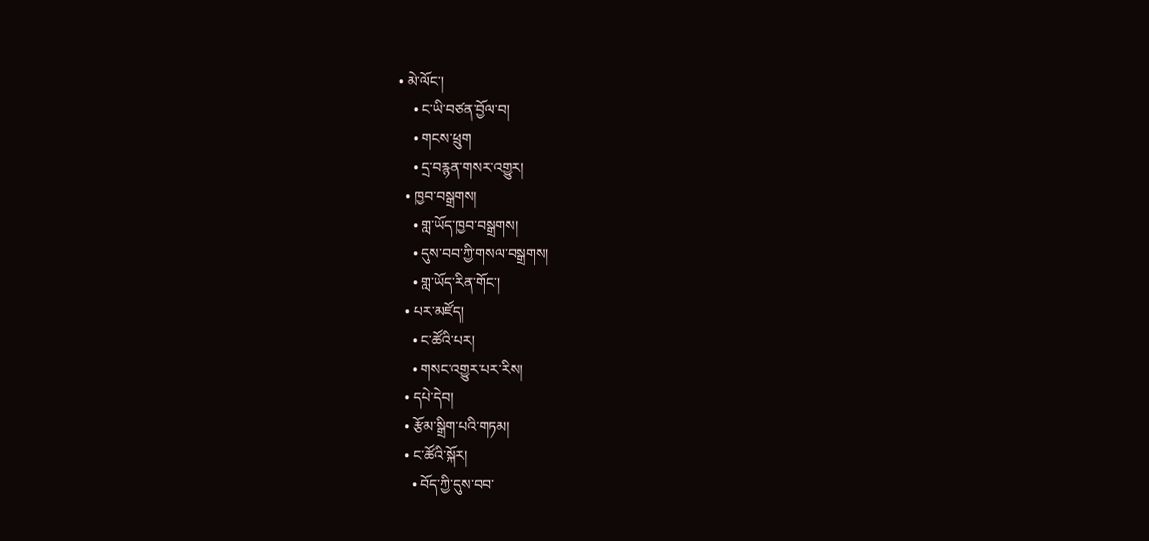• མེ་ལོང་།
    • ང་ཡི་བཙན་བྱོལ་བ།
    • གངས་ཕྲུག
    • དྲ་བརྙན་གསར་འགྱུར།
  • ཁྱབ་བསྒྲགས།
    • གླ་ཡོད་ཁྱབ་བསྒྲགས།
    • དུས་བབ་ཀྱི་གསལ་བསྒྲགས།
    • གླ་ཡོད་རིན་གོང་།
  • པར་མཛོད།
    • ང་ཚོའི་པར།
    • གསང་འགྱུར་པར་རིས།
  • དཔེ་དེབ།
  • རྩོམ་སྒྲིག་པའི་གཏམ།
  • ང་ཚོའི་སྐོར།
    • བོད་ཀྱི་དུས་བབ་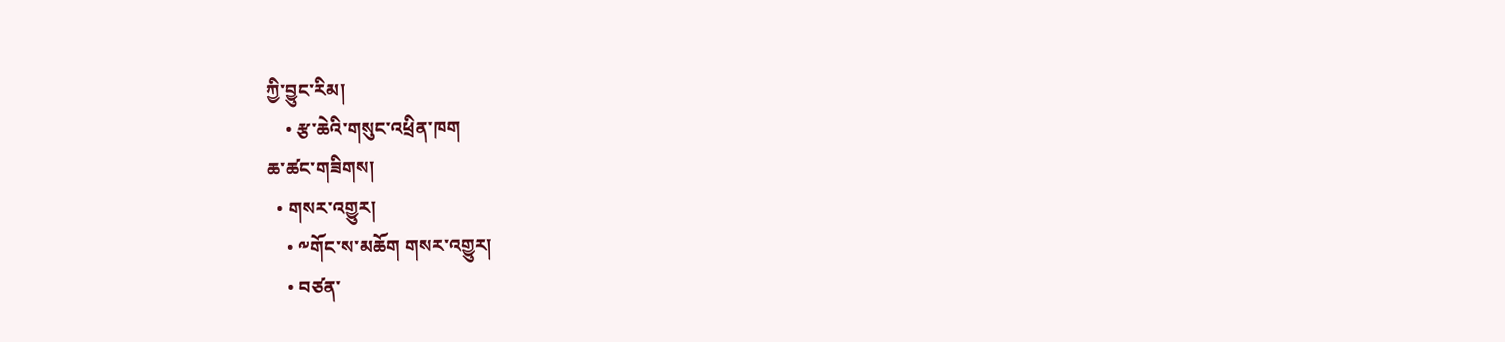ཀྱི་བྱུང་རིམ།
    • རྩ་ཆེའི་གསུང་འཕྲིན་ཁག
ཆ་ཚང་གཟིགས།
  • གསར་འགྱུར།
    • ༸གོང་ས་མཆོག གསར་འགྱུར།
    • བཙན་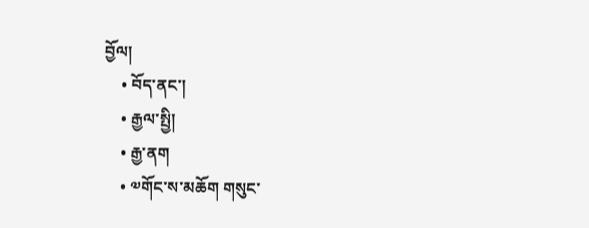བྱོལ།
    • བོད་ནང་།
    • རྒྱལ་སྤྱི།
    • རྒྱ་ནག
    • ༧གོང་ས་མཆོག གསུང་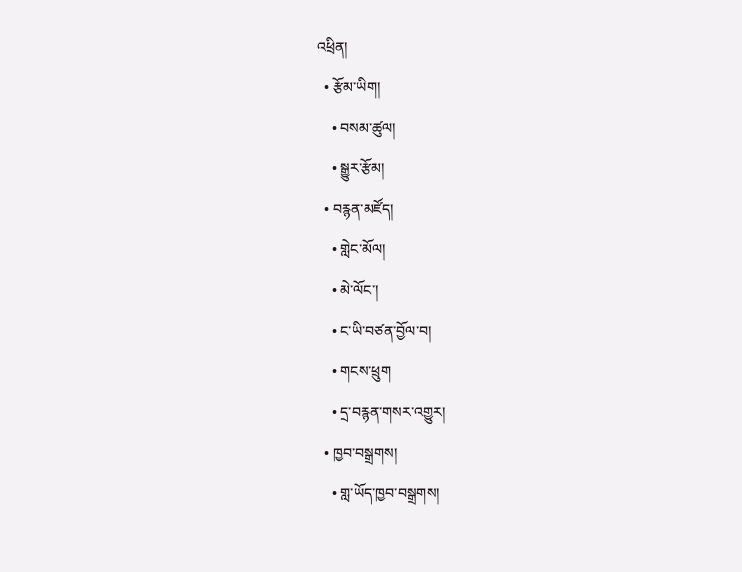འཕྲིན།
  • རྩོམ་ཡིག།
    • བསམ་ཚུལ།
    • སྒྱུར་རྩོམ།
  • བརྙན་མཛོད།
    • གླེང་མོལ།
    • མེ་ལོང་།
    • ང་ཡི་བཙན་བྱོལ་བ།
    • གངས་ཕྲུག
    • དྲ་བརྙན་གསར་འགྱུར།
  • ཁྱབ་བསྒྲགས།
    • གླ་ཡོད་ཁྱབ་བསྒྲགས།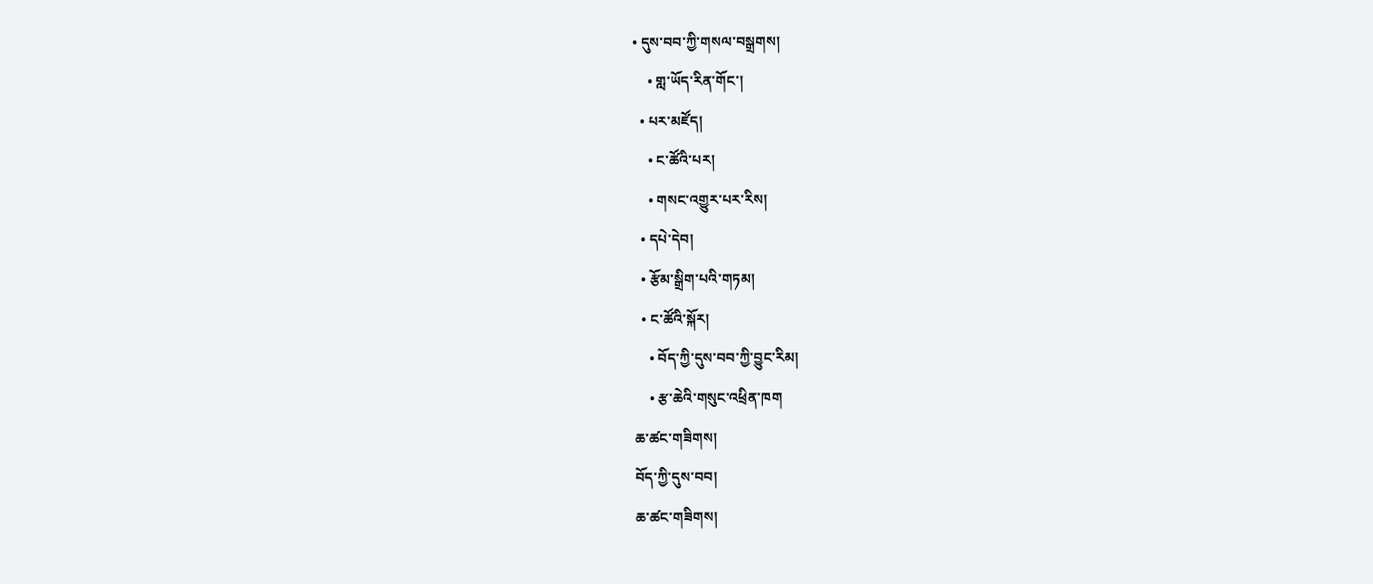• དུས་བབ་ཀྱི་གསལ་བསྒྲགས།
    • གླ་ཡོད་རིན་གོང་།
  • པར་མཛོད།
    • ང་ཚོའི་པར།
    • གསང་འགྱུར་པར་རིས།
  • དཔེ་དེབ།
  • རྩོམ་སྒྲིག་པའི་གཏམ།
  • ང་ཚོའི་སྐོར།
    • བོད་ཀྱི་དུས་བབ་ཀྱི་བྱུང་རིམ།
    • རྩ་ཆེའི་གསུང་འཕྲིན་ཁག
ཆ་ཚང་གཟིགས།
བོད་ཀྱི་དུས་བབ།
ཆ་ཚང་གཟིགས།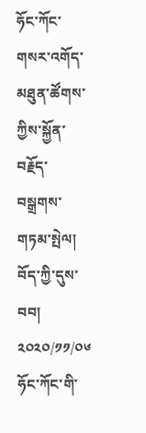ཧོང་ཀོང་གསར་འགོད་མཐུན་ཚོགས་ཀྱིས་སྐྱོན་བརྗོད་བསྒྲགས་གཏམ་སྤེལ།
བོད་ཀྱི་དུས་བབ།
༢༠༢༠/༡༡/༠༦
ཧོང་ཀོང་གི་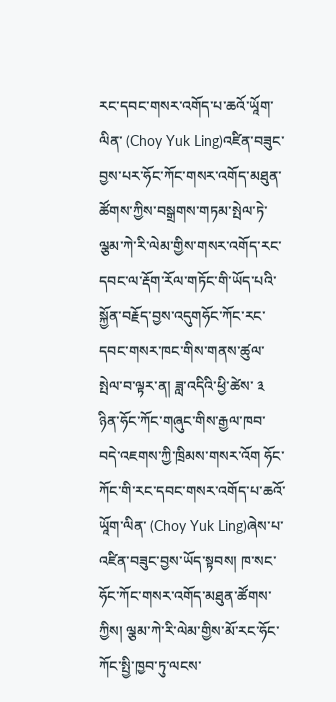རང་དབང་གསར་འགོད་པ་ཆའོ་ཡཱོག་ལིན་ (Choy Yuk Ling)འཛིན་བཟུང་བྱས་པར་ཧོང་ཀོང་གསར་འགོད་མཐུན་ཚོགས་ཀྱིས་བསྒྲགས་གཏམ་སྤེལ་ཏེ་ལྕམ་ཀེ་རི་ལེམ་གྱིས་གསར་འགོད་རང་དབང་ལ་རྡོག་རོལ་གཏོང་གི་ཡོད་པའི་སྐྱོན་བརྗོད་བྱས་འདུགཧོང་ཀོང་རང་དབང་གསར་ཁང་གིས་གནས་ཚུལ་སྤེལ་བ་ལྟར་ན། ཟླ་འདིའི་ཕྱི་ཚེས་ ༣ ཉིན་ཧོང་ཀོང་གཞུང་གིས་རྒྱལ་ཁབ་བདེ་འཇགས་ཀྱི་ཁྲིམས་གསར་འོག ཧོང་ཀོང་གི་རང་དབང་གསར་འགོད་པ་ཆའོ་ཡཱོག་ལིན་ (Choy Yuk Ling)ཞེས་པ་འཛིན་བཟུང་བྱས་ཡོད་སྟབས། ཁ་སང་ཧོང་ཀོང་གསར་འགོད་མཐུན་ཚོགས་ཀྱིས། ལྕམ་ཀེ་རི་ལེམ་གྱིས་མོ་རང་ཧོང་ཀོང་སྤྱི་ཁྱབ་ཏུ་ལངས་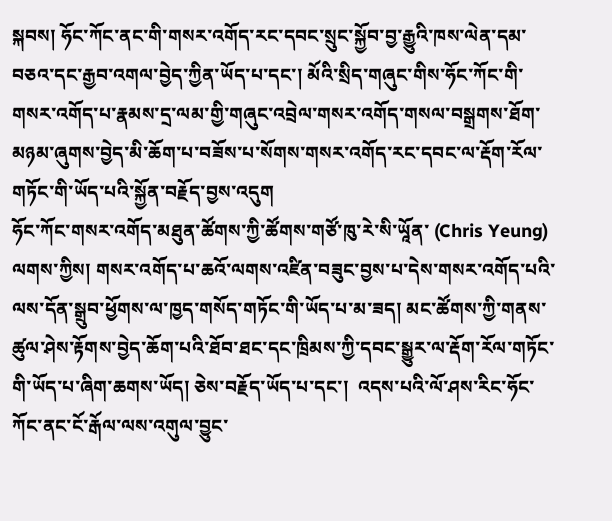སྐབས། ཧོང་ཀོང་ནང་གི་གསར་འགོད་རང་དབང་སྲུང་སྐྱོབ་བྱ་རྒྱུའི་ཁས་ལེན་དམ་བཅའ་དང་རྒྱབ་འགལ་བྱེད་ཀྱིན་ཡོད་པ་དང་། མོའི་སྲིད་གཞུང་གིས་ཧོང་ཀོང་གི་གསར་འགོད་པ་རྣམས་དྲ་ལམ་གྱི་གཞུང་འབྲེལ་གསར་འགོད་གསལ་བསྒྲགས་ཐོག་མཉམ་ཞུགས་བྱེད་མི་ཆོག་པ་བཟོས་པ་སོགས་གསར་འགོད་རང་དབང་ལ་རྡོག་རོལ་གཏོང་གི་ཡོད་པའི་སྐྱོན་བརྗོད་བྱས་འདུག
ཧོང་ཀོང་གསར་འགོད་མཐུན་ཚོགས་ཀྱི་ཚོགས་གཙོ་ཁུ་རེ་སི་ཡཱོན་ (Chris Yeung) ལགས་ཀྱིས། གསར་འགོད་པ་ཆའོ་ལགས་འཛིན་བཟུང་བྱས་པ་དེས་གསར་འགོད་པའི་ལས་དོན་སྒྲུབ་ཕྱོགས་ལ་ཁྱད་གསོད་གཏོང་གི་ཡོད་པ་མ་ཟད། མང་ཚོགས་ཀྱི་གནས་ཚུལ་ཤེས་རྟོགས་བྱེད་ཆོག་པའི་ཐོབ་ཐང་དང་ཁྲིམས་ཀྱི་དབང་སྒྱུར་ལ་རྡོག་རོལ་གཏོང་གི་ཡོད་པ་ཞིག་ཆགས་ཡོད། ཅེས་བརྗོད་ཡོད་པ་དང་།  འདས་པའི་ལོ་ཤས་རིང་ཧོང་ཀོང་ནང་ངོ་རྒོལ་ལས་འགུལ་བྱུང་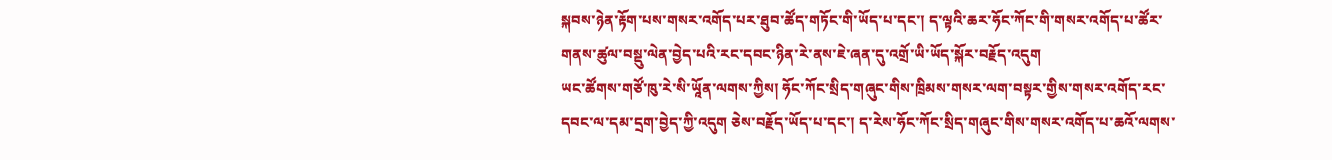སྐབས་ཉེན་རྟོག་པས་གསར་འགོད་པར་ཐུབ་ཚོད་གཏོང་གི་ཡོད་པ་དང་། ད་ལྟའི་ཆར་ཧོང་ཀོང་གི་གསར་འགོད་པ་ཚོར་གནས་ཚུལ་བསྡུ་ལེན་བྱེད་པའི་རང་དབང་ཉིན་རེ་ནས་ཇེ་ཞན་དུ་འགྲོ་ཡི་ཡོད་སྐོར་བརྗོད་འདུག
ཡང་ཚོགས་གཙོ་ཁུ་རེ་སི་ཡཱོན་ལགས་ཀྱིས། ཧོང་ཀོང་སྲིད་གཞུང་གིས་ཁྲིམས་གསར་ལག་བསྟར་གྱིས་གསར་འགོད་རང་དབང་ལ་དམ་དྲག་བྱེད་ཀྱི་འདུག ཅེས་བརྗོད་ཡོད་པ་དང་། ད་རེས་ཧོང་ཀོང་སྲིད་གཞུང་གིས་གསར་འགོད་པ་ཆའོ་ལགས་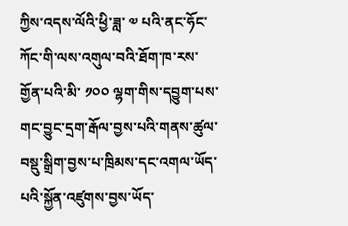ཀྱིས་འདས་ལོའི་ཕྱི་ཟླ་ ༧ པའི་ནང་ཧོང་ཀོང་གི་ལས་འགུལ་བའི་ཐོག་ཁ་རས་གྱོན་པའི་མི་ ༡༠༠ ལྷག་གིས་དབྱུག་པས་གང་བྱུང་དྲག་རྒོལ་བྱས་པའི་གནས་ཚུལ་བསྡུ་སྒྲིག་བྱས་པ་ཁྲིམས་དང་འགལ་ཡོད་པའི་སྐྱོན་འཛུགས་བྱས་ཡོད་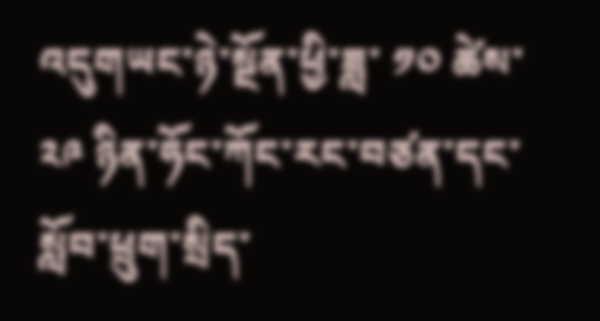འདུགཡང་ཉེ་སྔོན་ཕྱི་ཟླ་ ༡༠ ཚེས་ ༢༩ ཉིན་ཧོང་ཀོང་རང་བཙན་དང་སློབ་ཕྲུག་སྲིད་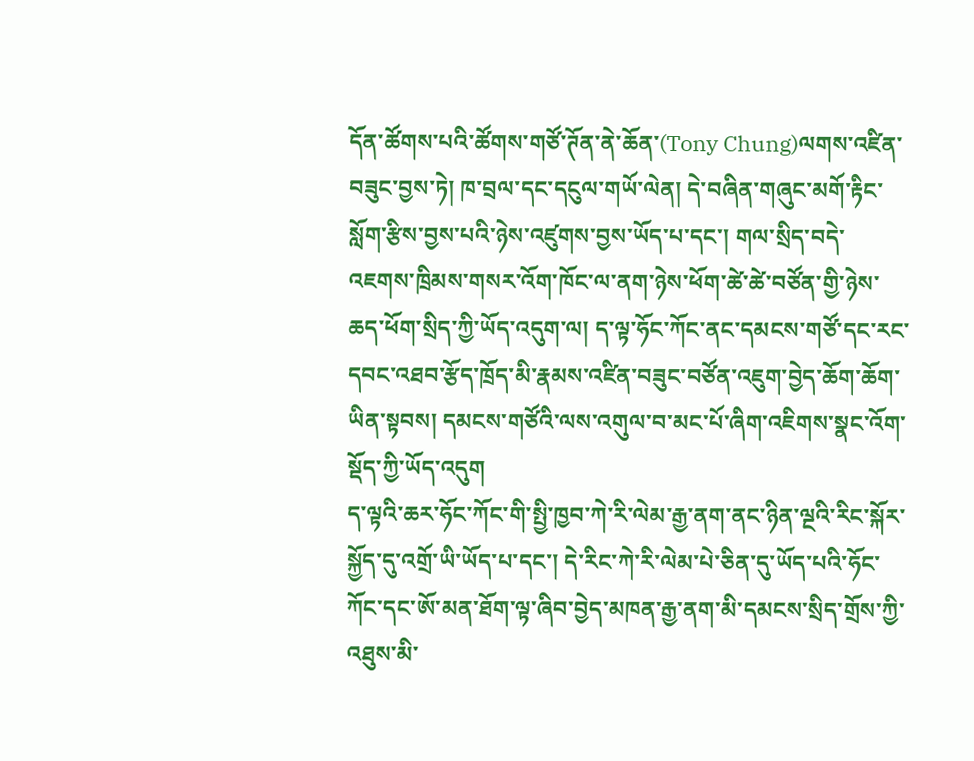དོན་ཚོགས་པའི་ཚོགས་གཙོ་ཊོན་ནེ་ཆོན་(Tony Chung)ལགས་འཛིན་བཟུང་བྱས་ཏེ། ཁ་བྲལ་དང་དངུལ་གཡོ་ལེན། དེ་བཞིན་གཞུང་མགོ་རྟིང་སློག་རྩིས་བྱས་པའི་ཉེས་འཛུགས་བྱས་ཡོད་པ་དང་། གལ་སྲིད་བདེ་འཇགས་ཁྲིམས་གསར་འོག་ཁོང་ལ་ནག་ཉེས་ཕོག་ཚེ་ཚེ་བཙོན་གྱི་ཉེས་ཆད་ཕོག་སྲིད་ཀྱི་ཡོད་འདུག་ལ། ད་ལྟ་ཧོང་ཀོང་ནང་དམངས་གཙོ་དང་རང་དབང་འཐབ་རྩོད་ཁྲོད་མི་རྣམས་འཛིན་བཟུང་བཙོན་འཇུག་བྱེད་ཆོག་ཆོག་ཡིན་སྟབས། དམངས་གཙོའི་ལས་འགུལ་བ་མང་པོ་ཞིག་འཇིགས་སྣང་འོག་སྡོད་ཀྱི་ཡོད་འདུག
ད་ལྟའི་ཆར་ཧོང་ཀོང་གི་སྤྱི་ཁྱབ་ཀེ་རི་ལེམ་རྒྱ་ནག་ནང་ཉིན་ལྔའི་རིང་སྐོར་སྐྱོད་དུ་འགྲོ་ཡི་ཡོད་པ་དང་། དེ་རིང་ཀེ་རི་ལེམ་པེ་ཅིན་དུ་ཡོད་པའི་ཧོང་ཀོང་དང་ཨོ་མན་ཐོག་ལྟ་ཞིབ་བྱེད་མཁན་རྒྱ་ནག་མི་དམངས་སྲིད་གྲོས་ཀྱི་འཐུས་མི་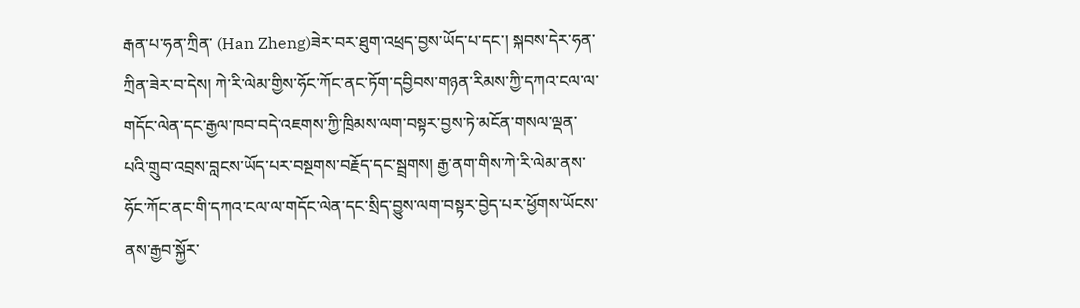རྒན་པ་ཧན་ཀྲིན་ (Han Zheng)ཟེར་བར་ཐུག་འཕྲད་བྱས་ཡོད་པ་དང་། སྐབས་དེར་ཧན་ཀྲིན་ཟེར་བ་དེས། ཀེ་རི་ལེམ་གྱིས་ཧོང་ཀོང་ནང་ཏོག་དབྱིབས་གཉན་རིམས་ཀྱི་དཀའ་ངལ་ལ་གདོང་ལེན་དང་རྒྱལ་ཁབ་བདེ་འཇགས་ཀྱི་ཁྲིམས་ལག་བསྟར་བྱས་ཏེ་མངོན་གསལ་ལྡན་པའི་གྲུབ་འབྲས་བླངས་ཡོད་པར་བསྔགས་བརྗོད་དང་སྦྲགས། རྒྱ་ནག་གིས་ཀེ་རི་ལེམ་ནས་ཧོང་ཀོང་ནང་གི་དཀའ་ངལ་ལ་གདོང་ལེན་དང་སྲིད་བྱུས་ལག་བསྟར་བྱེད་པར་ཕྱོགས་ཡོངས་ནས་རྒྱབ་སྐྱོར་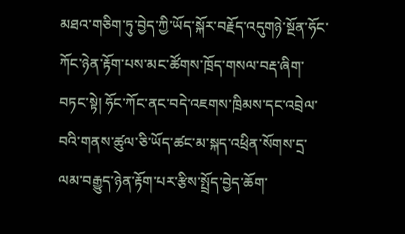མཐའ་གཅིག་ཏུ་བྱེད་ཀྱི་ཡོད་སྐོར་བརྗོད་འདུགཉེ་སྔོན་ཧོང་ཀོང་ཉེན་རྟོག་པས་མང་ཚོགས་ཁྲོད་གསལ་བརྡ་ཞིག་བཏང་སྟེ། ཧོང་ཀོང་ནང་བདེ་འཇགས་ཁྲིམས་དང་འབྲེལ་བའི་གནས་ཚུལ་ཅི་ཡོད་ཚང་མ་སྐད་འཕྲིན་སོགས་དྲ་ལམ་བརྒྱུད་ཉེན་རྟོག་པར་རྩིས་སྤྲོད་བྱེད་ཆོག་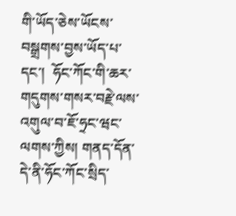གི་ཡོད་ཅེས་ཡོངས་བསྒྲགས་བྱས་ཡོད་པ་དང་།  ཧོང་ཀོང་གི་ཆར་གདུགས་གསར་བརྗེ་ལས་འགུལ་བ་ཇོ་ཧྲང་ཝང་ལགས་ཀྱིས། གནད་དོན་དེ་ནི་ཧོང་ཀོང་སྲིད་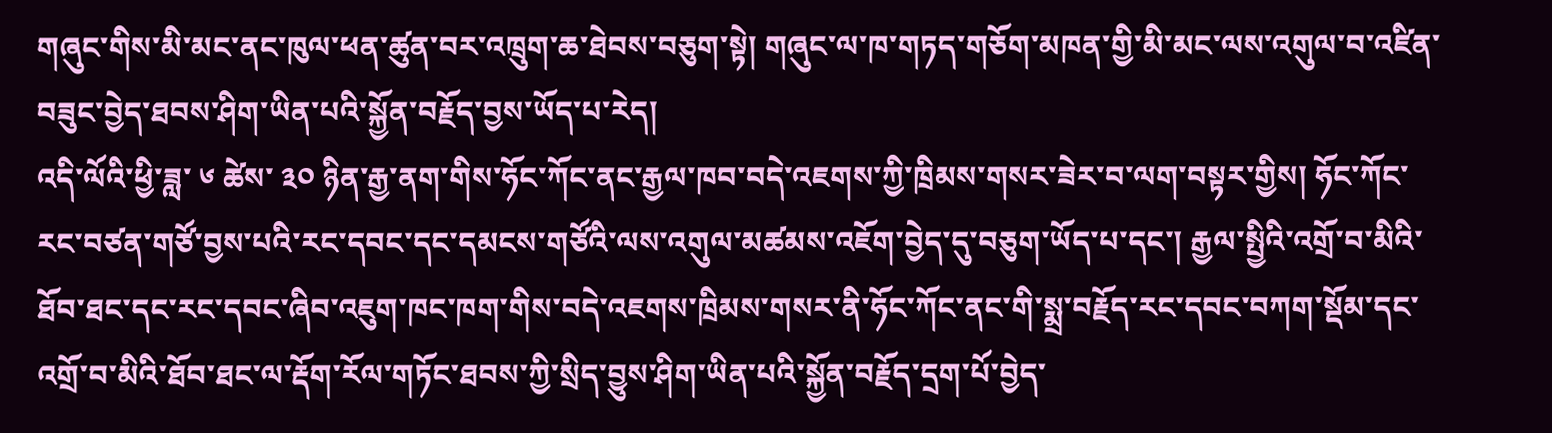གཞུང་གིས་མི་མང་ནང་ཁུལ་ཕན་ཚུན་བར་འཁྲུག་ཆ་ཐེབས་བཅུག་སྟེ། གཞུང་ལ་ཁ་གཏད་གཅོག་མཁན་གྱི་མི་མང་ལས་འགུལ་བ་འཛིན་བཟུང་བྱེད་ཐབས་ཤིག་ཡིན་པའི་སྐྱོན་བརྗོད་བྱས་ཡོད་པ་རེད།
འདི་ལོའི་ཕྱི་ཟླ་ ༦ ཚེས་ ༣༠ ཉིན་རྒྱ་ནག་གིས་ཧོང་ཀོང་ནང་རྒྱལ་ཁབ་བདེ་འཇགས་ཀྱི་ཁྲིམས་གསར་ཟེར་བ་ལག་བསྟར་གྱིས། ཧོང་ཀོང་རང་བཙན་གཙོ་བྱས་པའི་རང་དབང་དང་དམངས་གཙོའི་ལས་འགུལ་མཚམས་འཇོག་བྱེད་དུ་བཅུག་ཡོད་པ་དང་། རྒྱལ་སྤྱིའི་འགྲོ་བ་མིའི་ཐོབ་ཐང་དང་རང་དབང་ཞིབ་འཇུག་ཁང་ཁག་གིས་བདེ་འཇགས་ཁྲིམས་གསར་ནི་ཧོང་ཀོང་ནང་གི་སྨྲ་བརྗོད་རང་དབང་བཀག་སྡོམ་དང་འགྲོ་བ་མིའི་ཐོབ་ཐང་ལ་རྡོག་རོལ་གཏོང་ཐབས་ཀྱི་སྲིད་བྱུས་ཤིག་ཡིན་པའི་སྐྱོན་བརྗོད་དྲག་པོ་བྱེད་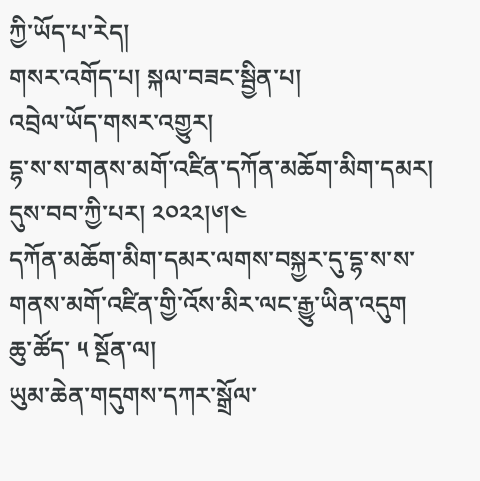ཀྱི་ཡོད་པ་རེད།
གསར་འགོད་པ། སྐལ་བཟང་སྦྱིན་པ།
འབྲེལ་ཡོད་གསར་འགྱུར།
དྷ་ས་ས་གནས་མགོ་འཛིན་དཀོན་མཆོག་མིག་དམར། དུས་བབ་ཀྱི་པར། ༢༠༢༢།༦།༤
དཀོན་མཆོག་མིག་དམར་ལགས་བསྐྱར་དུ་དྷ་ས་ས་གནས་མགོ་འཛིན་གྱི་འོས་མིར་ལང་རྒྱུ་ཡིན་འདུག
ཆུ་ཚོད་ ༥ སྔོན་ལ།
ཡུམ་ཆེན་གདུགས་དཀར་སྒྲོལ་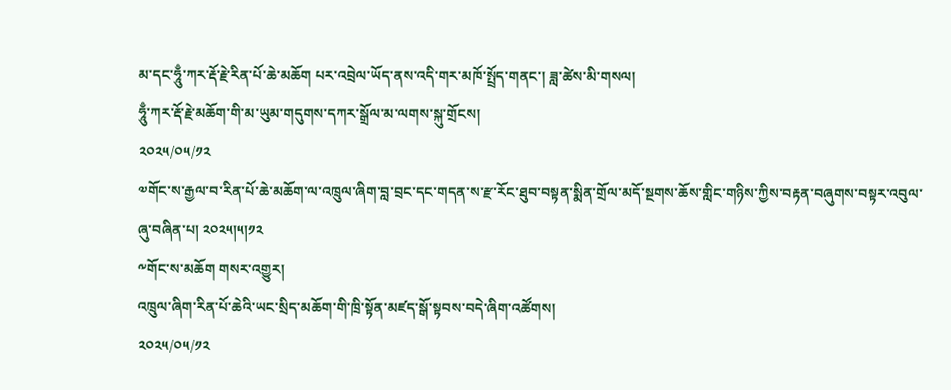མ་དང་ཧཱུྃ་ཀར་རྡོ་རྗེ་རིན་པོ་ཆེ་མཆོག པར་འབྲེལ་ཡོད་ནས་འདི་གར་མཁོ་སྤྲོད་གནང་། ཟླ་ཚེས་མི་གསལ།
ཧཱུྃ་ཀར་རྡོ་རྗེ་མཆོག་གི་མ་ཡུམ་གདུགས་དཀར་སྒྲོལ་མ་ལགས་སྐུ་གྲོངས།
༢༠༢༥/༠༥/༡༢
༧གོང་ས་རྒྱལ་བ་རིན་པོ་ཆེ་མཆོག་ལ་འཁྲུལ་ཞིག་བླ་བྲང་དང་གདན་ས་རྫ་རོང་ཐུབ་བསྟན་སྨིན་གྲོལ་མདོ་སྔགས་ཆོས་གླིང་གཉིས་ཀྱིས་བརྟན་བཞུགས་བསྟར་འབུལ་ཞུ་བཞིན་པ། ༢༠༢༥།༥།༡༢
༸གོང་ས་མཆོག གསར་འགྱུར།
འཁྲུལ་ཞིག་རིན་པོ་ཆེའི་ཡང་སྲིད་མཆོག་གི་ཁྲི་སྟོན་མཛད་སྒོ་སྟབས་བདེ་ཞིག་འཚོགས།
༢༠༢༥/༠༥/༡༢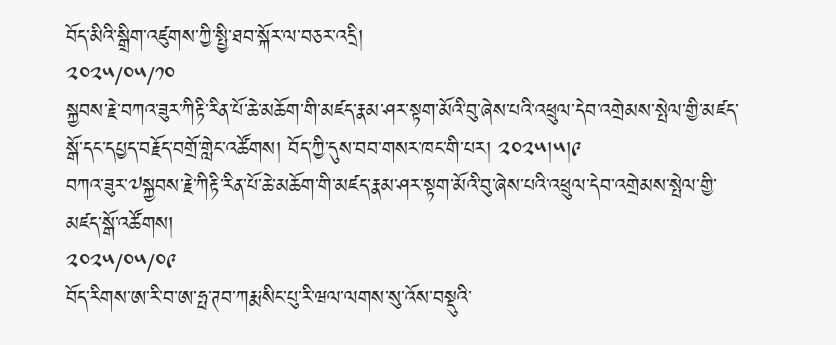བོད་མིའི་སྒྲིག་འཛུགས་ཀྱི་སྤྱི་ཐབ་སྐོར་ལ་བཅར་འདྲི།
༢༠༢༥/༠༥/༡༠
སྐྱབས་རྗེ་བཀའ་ཟུར་ཀིརྟི་རིན་པོ་ཆེ་མཆོག་གི་མཛད་རྣམ་ཤར་སྟག་མོའི་བུ་ཞེས་པའི་འཕྲུལ་དེབ་འགྲེམས་སྤེལ་གྱི་མཛད་སྒོ་དང་དཔྱད་བརྗོད་བགྲོ་གླེང་འཚོགས། བོད་ཀྱི་དུས་བབ་གསར་ཁང་གི་པར། ༢༠༢༥།༥།༩
བཀའ་ཟུར་༧སྐྱབས་རྗེ་ཀིརྟི་རིན་པོ་ཆེ་མཆོག་གི་མཛད་རྣམ་ཤར་སྟག་མོའི་བུ་ཞེས་པའི་འཕྲུལ་དེབ་འགྲེམས་སྤེལ་གྱི་མཛད་སྒོ་འཚོགས།
༢༠༢༥/༠༥/༠༩
བོད་རིགས་ཨ་རི་བ་ཨ་ཧྥ་ཊབ་ཀརྨ་སིང་པུ་རི་ཝལ་ལགས་སུ་འོས་བསྡུའི་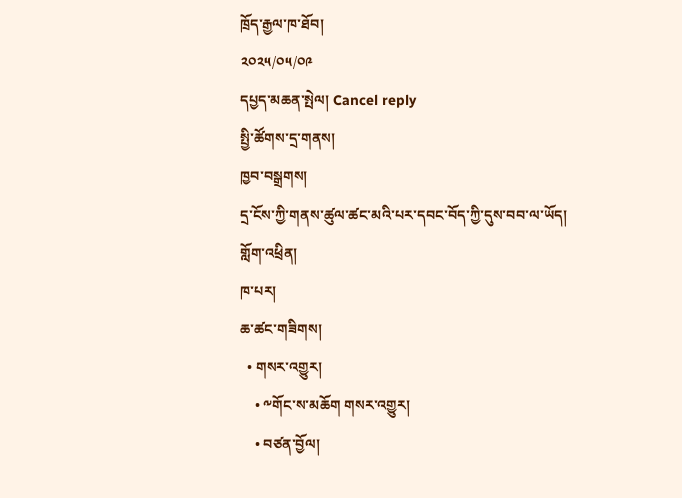ཁྲོད་རྒྱལ་ཁ་ཐོབ།
༢༠༢༥/༠༥/༠༩
དཔྱད་མཆན་སྤེལ། Cancel reply
སྤྱི་ཚོགས་དྲ་གནས།
ཁྱབ་བསྒྲགས།
དྲ་ངོས་ཀྱི་གནས་ཚུལ་ཚང་མའི་པར་དབང་བོད་ཀྱི་དུས་བབ་ལ་ཡོད།
གློག་འཕྲིན།
ཁ་པར།
ཆ་ཚང་གཟིགས།
  • གསར་འགྱུར།
    • ༸གོང་ས་མཆོག གསར་འགྱུར།
    • བཙན་བྱོལ།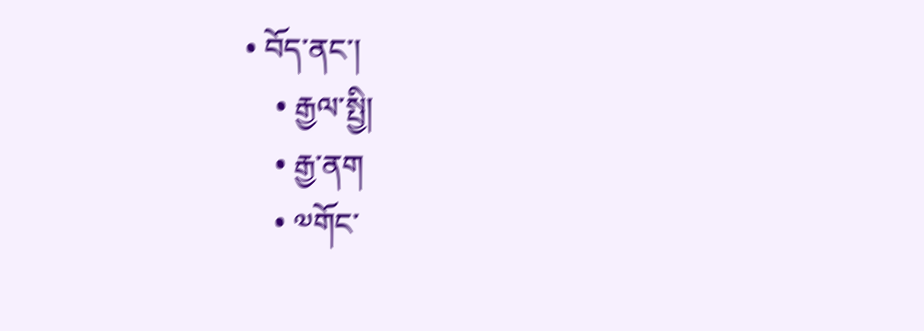• བོད་ནང་།
    • རྒྱལ་སྤྱི།
    • རྒྱ་ནག
    • ༧གོང་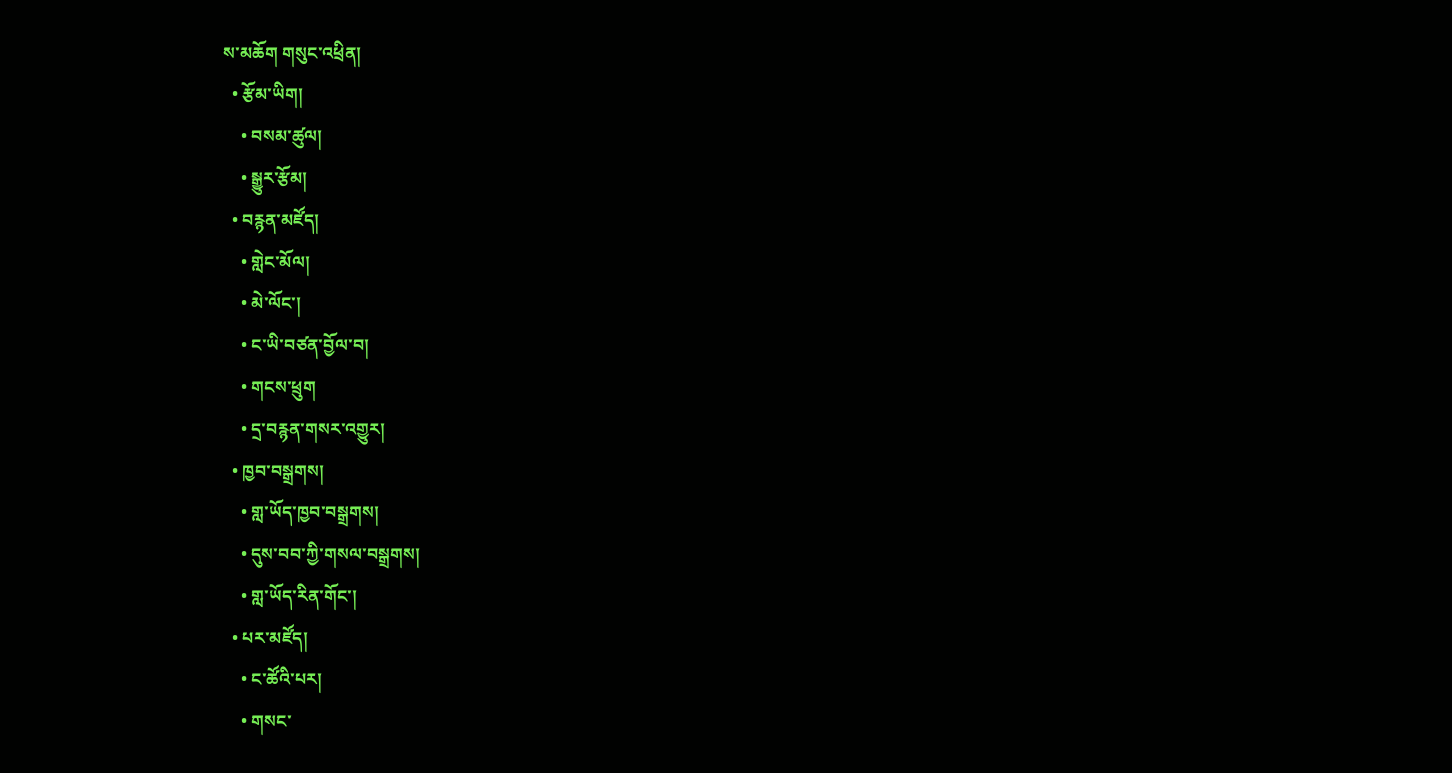ས་མཆོག གསུང་འཕྲིན།
  • རྩོམ་ཡིག།
    • བསམ་ཚུལ།
    • སྒྱུར་རྩོམ།
  • བརྙན་མཛོད།
    • གླེང་མོལ།
    • མེ་ལོང་།
    • ང་ཡི་བཙན་བྱོལ་བ།
    • གངས་ཕྲུག
    • དྲ་བརྙན་གསར་འགྱུར།
  • ཁྱབ་བསྒྲགས།
    • གླ་ཡོད་ཁྱབ་བསྒྲགས།
    • དུས་བབ་ཀྱི་གསལ་བསྒྲགས།
    • གླ་ཡོད་རིན་གོང་།
  • པར་མཛོད།
    • ང་ཚོའི་པར།
    • གསང་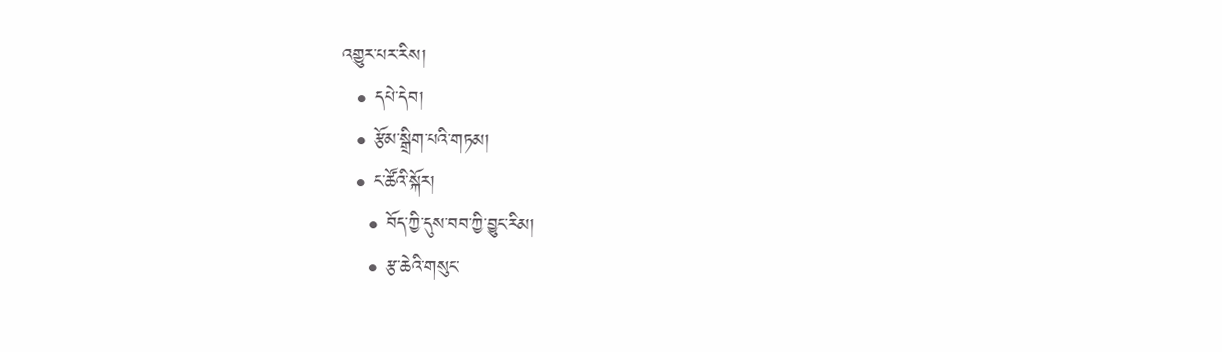འགྱུར་པར་རིས།
  • དཔེ་དེབ།
  • རྩོམ་སྒྲིག་པའི་གཏམ།
  • ང་ཚོའི་སྐོར།
    • བོད་ཀྱི་དུས་བབ་ཀྱི་བྱུང་རིམ།
    • རྩ་ཆེའི་གསུང་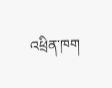འཕྲིན་ཁག